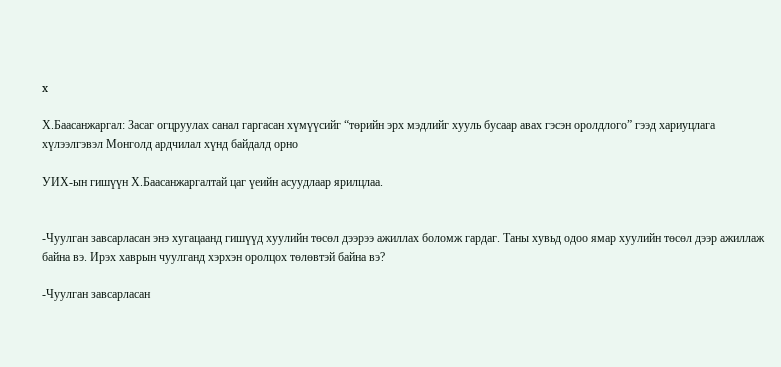x

Х.Баасанжаргал: Засаг огцруулах санал гаргасан хүмүүсийг “төрийн эрх мэдлийг хууль бусаар авах гэсэн оролдлого” гээд хариуцлага хүлээлгэвэл Монголд ардчилал хүнд байдалд орно

УИХ-ын гишүүн Х.Баасанжаргалтай цаг үеийн асуудлаар ярилцлаа.


-Чуулган завсарласан энэ хугацаанд гишүүд хуулийн төсөл дээрээ ажиллах боломж гардаг. Таны хувьд одоо ямар хуулийн төсөл дээр ажиллаж байна вэ. Ирэх хаврын чуулганд хэрхэн оролцох төлөвтэй байна вэ?

-Чуулган завсарласан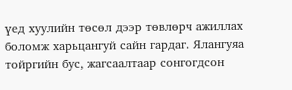үед хуулийн төсөл дээр төвлөрч ажиллах боломж харьцангуй сайн гардаг. Ялангуяа тойргийн бус, жагсаалтаар сонгогдсон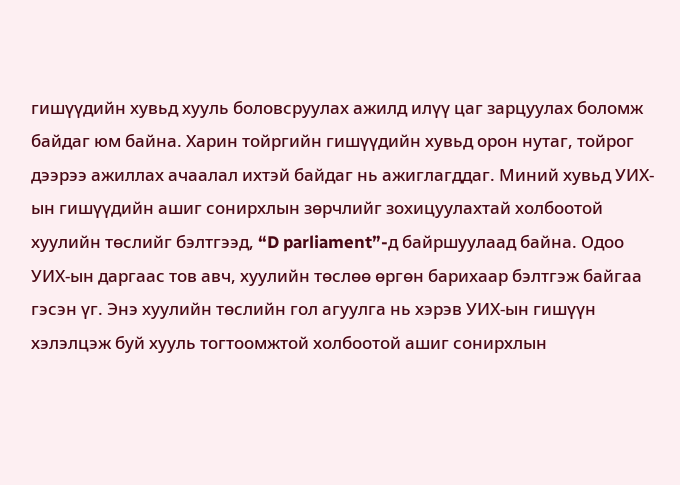гишүүдийн хувьд хууль боловсруулах ажилд илүү цаг зарцуулах боломж байдаг юм байна. Харин тойргийн гишүүдийн хувьд орон нутаг, тойрог дээрээ ажиллах ачаалал ихтэй байдаг нь ажиглагддаг. Миний хувьд УИХ-ын гишүүдийн ашиг сонирхлын зөрчлийг зохицуулахтай холбоотой хуулийн төслийг бэлтгээд, “D parliament”-д байршуулаад байна. Одоо УИХ-ын даргаас тов авч, хуулийн төслөө өргөн барихаар бэлтгэж байгаа гэсэн үг. Энэ хуулийн төслийн гол агуулга нь хэрэв УИХ-ын гишүүн хэлэлцэж буй хууль тогтоомжтой холбоотой ашиг сонирхлын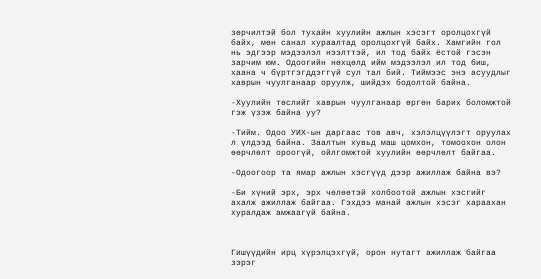зөрчилтэй бол тухайн хуулийн ажлын хэсэгт оролцохгүй байх, мөн санал хураалтад оролцохгүй байх. Хамгийн гол нь эдгээр мэдээлэл нээлттэй, ил тод байх ёстой гэсэн зарчим юм. Одоогийн нөхцөлд ийм мэдээлэл ил тод биш, хаана ч бүртгэгддэггүй сул тал бий. Тиймээс энэ асуудлыг хаврын чуулганаар оруулж, шийдэх бодолтой байна.

-Хуулийн төслийг хаврын чуулганаар өргөн барих боломжтой гэж үзэж байна уу?

-Тийм. Одоо УИХ-ын даргаас тов авч, хэлэлцүүлэгт оруулах л үлдээд байна. Заалтын хувьд маш цомхон, томоохон олон өөрчлөлт ороогүй, ойлгомжтой хуулийн өөрчлөлт байгаа.

-Одоогоор та ямар ажлын хэсгүүд дээр ажиллаж байна вэ?

-Би хүний эрх, эрх чөлөөтэй холбоотой ажлын хэсгийг ахалж ажиллаж байгаа. Гэхдээ манай ажлын хэсэг хараахан хуралдаж амжаагүй байна.



Гишүүдийн ирц хүрэлцэхгүй, орон нутагт ажиллаж байгаа зэрэг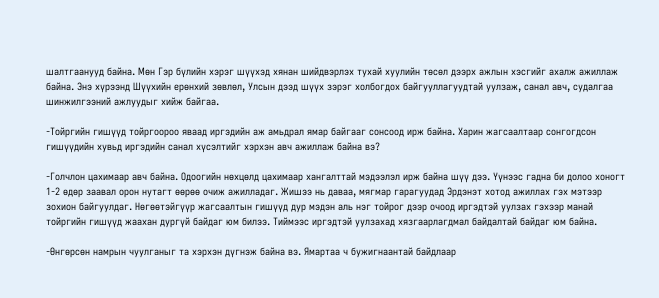шалтгаанууд байна. Мөн Гэр бүлийн хэрэг шүүхэд хянан шийдвэрлэх тухай хуулийн төсөл дээрх ажлын хэсгийг ахалж ажиллаж байна. Энэ хүрээнд Шүүхийн ерөнхий зөвлөл, Улсын дээд шүүх зэрэг холбогдох байгууллагуудтай уулзаж, санал авч, судалгаа шинжилгээний ажлуудыг хийж байгаа.

-Тойргийн гишүүд тойргоороо яваад иргэдийн аж амьдрал ямар байгааг сонсоод ирж байна. Харин жагсаалтаар сонгогдсон гишүүдийн хувьд иргэдийн санал хүсэлтийг хэрхэн авч ажиллаж байна вэ?

-Голчлон цахимаар авч байна. Одоогийн нөхцөлд цахимаар хангалттай мэдээлэл ирж байна шүү дээ. Үүнээс гадна би долоо хоногт 1-2 өдөр заавал орон нутагт өөрөө очиж ажилладаг. Жишээ нь даваа, мягмар гарагуудад Эрдэнэт хотод ажиллах гэх мэтээр зохион байгуулдаг. Нөгөөтэйгүүр жагсаалтын гишүүд дур мэдэн аль нэг тойрог дээр очоод иргэдтэй уулзах гэхээр манай тойргийн гишүүд жаахан дургүй байдаг юм билээ. Тиймээс иргэдтэй уулзахад хязгаарлагдмал байдалтай байдаг юм байна.

-Өнгөрсөн намрын чуулганыг та хэрхэн дүгнэж байна вэ. Ямартаа ч бужигнаантай байдлаар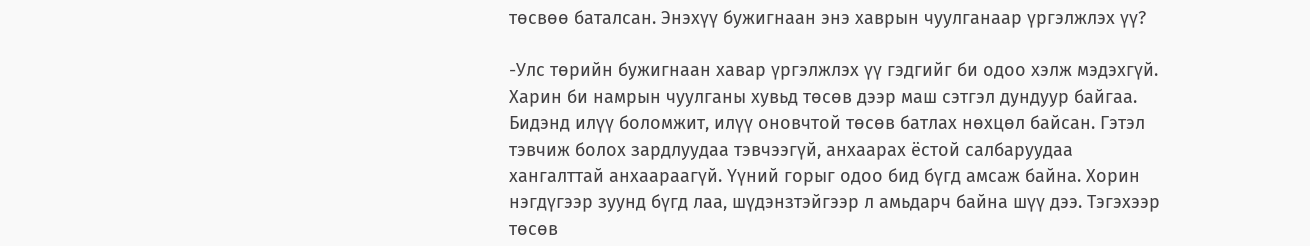төсвөө баталсан. Энэхүү бужигнаан энэ хаврын чуулганаар үргэлжлэх үү?

-Улс төрийн бужигнаан хавар үргэлжлэх үү гэдгийг би одоо хэлж мэдэхгүй. Харин би намрын чуулганы хувьд төсөв дээр маш сэтгэл дундуур байгаа. Бидэнд илүү боломжит, илүү оновчтой төсөв батлах нөхцөл байсан. Гэтэл тэвчиж болох зардлуудаа тэвчээгүй, анхаарах ёстой салбаруудаа хангалттай анхаараагүй. Үүний горыг одоо бид бүгд амсаж байна. Хорин нэгдүгээр зуунд бүгд лаа, шүдэнзтэйгээр л амьдарч байна шүү дээ. Тэгэхээр төсөв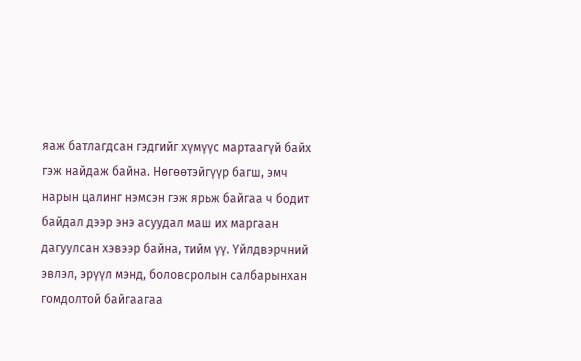яаж батлагдсан гэдгийг хүмүүс мартаагүй байх гэж найдаж байна. Нөгөөтэйгүүр багш, эмч нарын цалинг нэмсэн гэж ярьж байгаа ч бодит байдал дээр энэ асуудал маш их маргаан дагуулсан хэвээр байна, тийм үү. Үйлдвэрчний эвлэл, эрүүл мэнд, боловсролын салбарынхан гомдолтой байгаагаа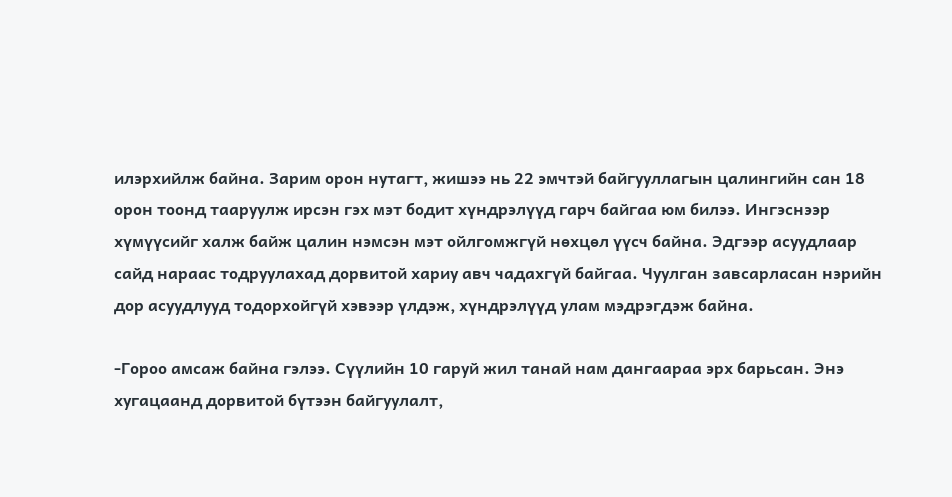илэрхийлж байна. Зарим орон нутагт, жишээ нь 22 эмчтэй байгууллагын цалингийн сан 18 орон тоонд тааруулж ирсэн гэх мэт бодит хүндрэлүүд гарч байгаа юм билээ. Ингэснээр хүмүүсийг халж байж цалин нэмсэн мэт ойлгомжгүй нөхцөл үүсч байна. Эдгээр асуудлаар сайд нараас тодруулахад дорвитой хариу авч чадахгүй байгаа. Чуулган завсарласан нэрийн дор асуудлууд тодорхойгүй хэвээр үлдэж, хүндрэлүүд улам мэдрэгдэж байна.

-Гороо амсаж байна гэлээ. Сүүлийн 10 гаруй жил танай нам дангаараа эрх барьсан. Энэ хугацаанд дорвитой бүтээн байгуулалт,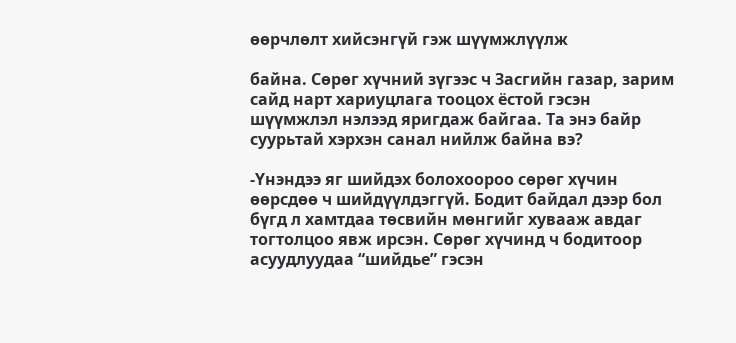өөрчлөлт хийсэнгүй гэж шүүмжлүүлж

байна. Сөрөг хүчний зүгээс ч Засгийн газар, зарим сайд нарт хариуцлага тооцох ёстой гэсэн шүүмжлэл нэлээд яригдаж байгаа. Та энэ байр суурьтай хэрхэн санал нийлж байна вэ?

-Үнэндээ яг шийдэх болохоороо сөрөг хүчин өөрсдөө ч шийдүүлдэггүй. Бодит байдал дээр бол бүгд л хамтдаа төсвийн мөнгийг хувааж авдаг тогтолцоо явж ирсэн. Сөрөг хүчинд ч бодитоор асуудлуудаа “шийдье” гэсэн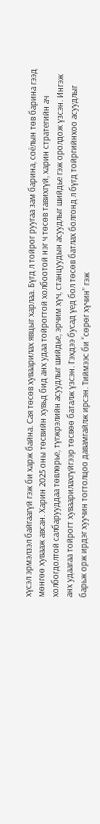хүсэл эрмэлзэл байгаагүй гэж би харж байна. Сая төсөв хуваарилах явцыг харлаа. Бүгд л тойрог руугаа зам барина, соёлын төв барина гээд мөнгөө хувааж авсан. Харин 2025 оны төсвийн хувьд бид анх удаа тойрогтой холбоотой нэг ч төсөв тавихгүй, харин стратегийн ач холбогдолтой салбарууддаа төвлөрье, түгжрэлийн асуудлыг шийдье, эрчим хүч, станцуудын асуудлыг шийдье гэж оролдож үзсэн. Ингэж анх удаагаа тойрогт хуваарилахгүйгээр төсвөө баталж үзсэн. Гэхдээ бусад үед бол төсөв батлах болгонд л бүгд тойргийнхоо асуудлыг барьж орж ирдэг хуучин тогтолцоо давамгайлж ирсэн. Тиймээс би “сөрөг хүчин” гэж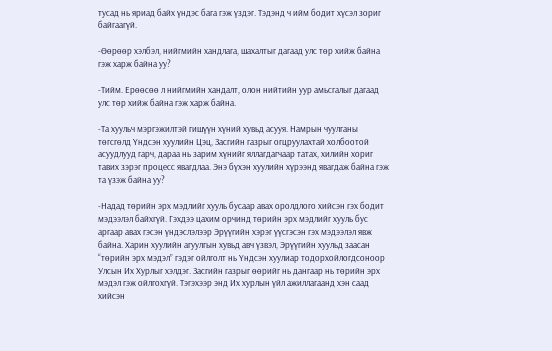тусад нь яриад байх үндэс бага гэж үздэг. Тэдэнд ч ийм бодит хүсэл зориг байгаагүй.

-Өөрөөр хэлбэл, нийгмийн хандлага, шахалтыг дагаад улс төр хийж байна гэж харж байна уу?

-Тийм. Ерөөсөө л нийгмийн хандалт, олон нийтийн уур амьсгалыг дагаад улс төр хийж байна гэж харж байна.

-Та хуульч мэргэжилтэй гишүүн хүний хувьд асууя. Намрын чуулганы төгсгөлд Үндсэн хуулийн Цэц, Засгийн газрыг огцруулахтай холбоотой асуудлууд гарч, дараа нь зарим хүнийг яллагдагчаар татах, хилийн хориг тавих зэрэг процесс явагдлаа. Энэ бүхэн хуулийн хүрээнд явагдаж байна гэж та үзэж байна уу?

-Надад төрийн эрх мэдлийг хууль бусаар авах оролдлого хийсэн гэх бодит мэдээлэл байхгүй. Гэхдээ цахим орчинд төрийн эрх мэдлийг хууль бус аргаар авах гэсэн үндэслэлээр Эрүүгийн хэрэг үүсгэсэн гэх мэдээлэл явж байна. Харин хуулийн агуулгын хувьд авч үзвэл, Эрүүгийн хуульд заасан “төрийн эрх мэдэл” гэдэг ойлголт нь Үндсэн хуулиар тодорхойлогдсоноор Улсын Их Хурлыг хэлдэг. Засгийн газрыг өөрийг нь дангаар нь төрийн эрх мэдэл гэж ойлгохгүй. Тэгэхээр энд Их хурлын үйл ажиллагаанд хэн саад хийсэн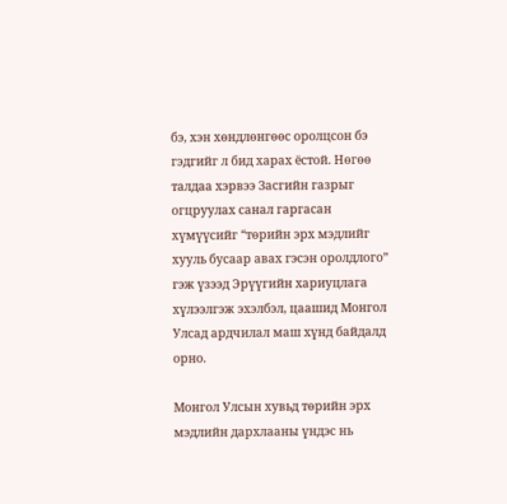бэ, хэн хөндлөнгөөс оролцсон бэ гэдгийг л бид харах ёстой. Нөгөө талдаа хэрвээ Засгийн газрыг огцруулах санал гаргасан хүмүүсийг “төрийн эрх мэдлийг хууль бусаар авах гэсэн оролдлого” гэж үзээд Эрүүгийн хариуцлага хүлээлгэж эхэлбэл, цаашид Монгол Улсад ардчилал маш хүнд байдалд орно.

Монгол Улсын хувьд төрийн эрх мэдлийн дархлааны үндэс нь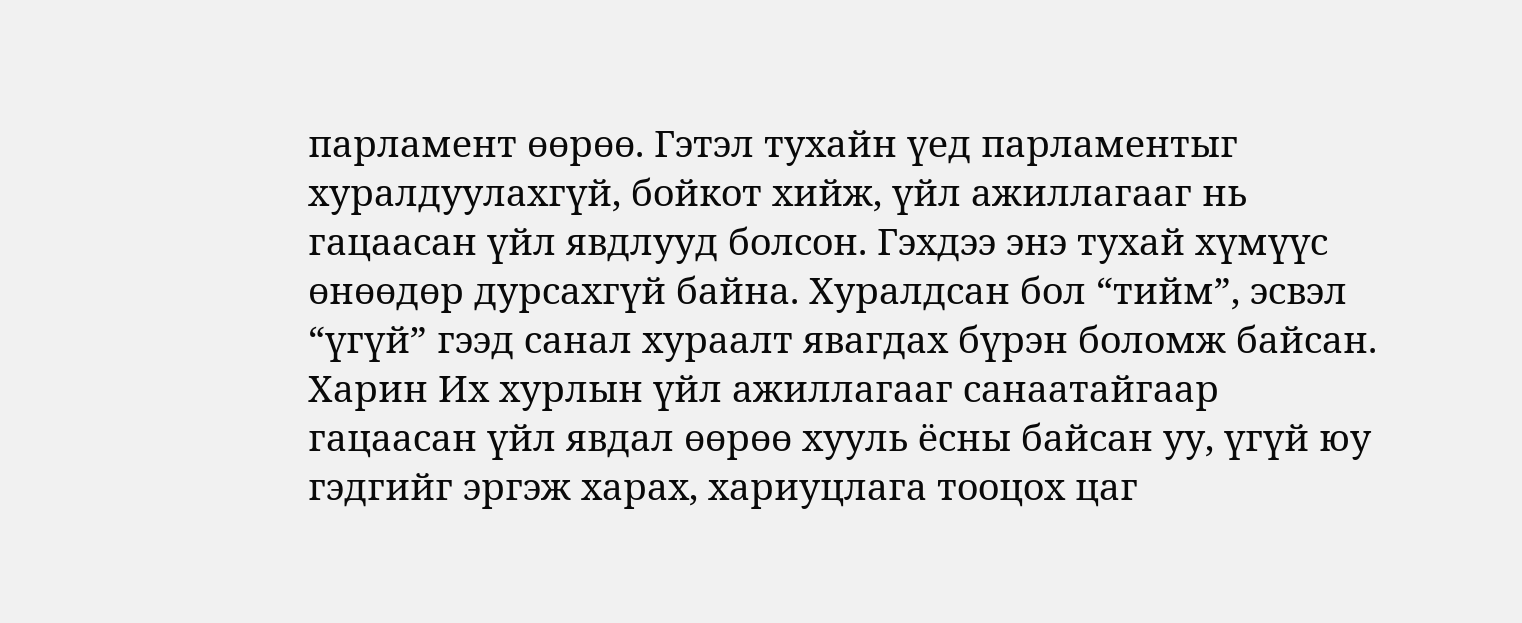парламент өөрөө. Гэтэл тухайн үед парламентыг хуралдуулахгүй, бойкот хийж, үйл ажиллагааг нь гацаасан үйл явдлууд болсон. Гэхдээ энэ тухай хүмүүс өнөөдөр дурсахгүй байна. Хуралдсан бол “тийм”, эсвэл “үгүй” гээд санал хураалт явагдах бүрэн боломж байсан. Харин Их хурлын үйл ажиллагааг санаатайгаар гацаасан үйл явдал өөрөө хууль ёсны байсан уу, үгүй юу гэдгийг эргэж харах, хариуцлага тооцох цаг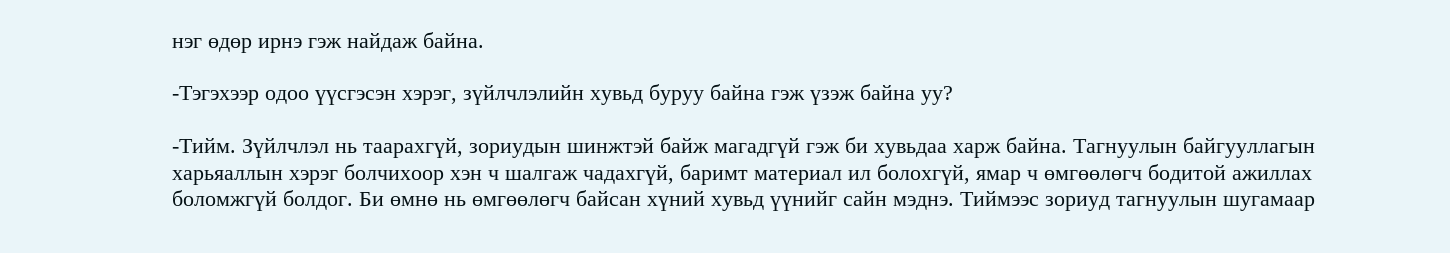нэг өдөр ирнэ гэж найдаж байна.

-Тэгэхээр одоо үүсгэсэн хэрэг, зүйлчлэлийн хувьд буруу байна гэж үзэж байна уу?

-Тийм. Зүйлчлэл нь таарахгүй, зориудын шинжтэй байж магадгүй гэж би хувьдаа харж байна. Тагнуулын байгууллагын харьяаллын хэрэг болчихоор хэн ч шалгаж чадахгүй, баримт материал ил болохгүй, ямар ч өмгөөлөгч бодитой ажиллах боломжгүй болдог. Би өмнө нь өмгөөлөгч байсан хүний хувьд үүнийг сайн мэднэ. Тиймээс зориуд тагнуулын шугамаар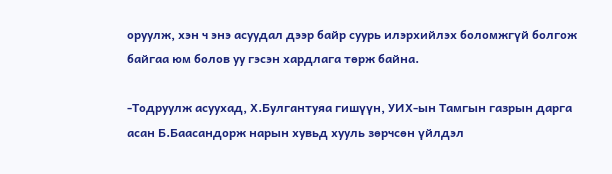оруулж, хэн ч энэ асуудал дээр байр суурь илэрхийлэх боломжгүй болгож байгаа юм болов уу гэсэн хардлага төрж байна.

-Тодруулж асуухад, Х.Булгантуяа гишүүн, УИХ-ын Тамгын газрын дарга асан Б.Баасандорж нарын хувьд хууль зөрчсөн үйлдэл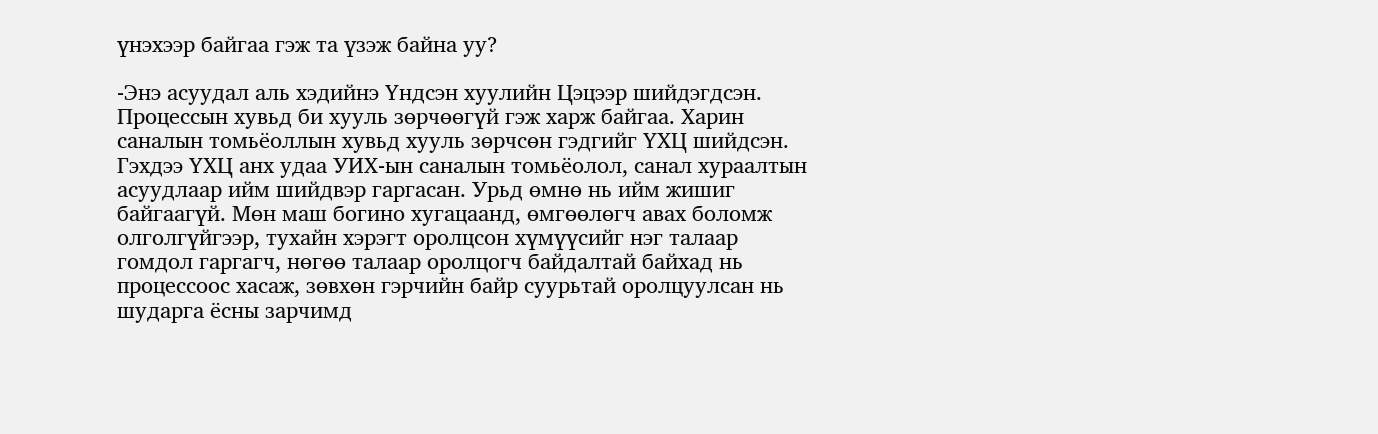үнэхээр байгаа гэж та үзэж байна уу?

-Энэ асуудал аль хэдийнэ Үндсэн хуулийн Цэцээр шийдэгдсэн. Процессын хувьд би хууль зөрчөөгүй гэж харж байгаа. Харин саналын томьёоллын хувьд хууль зөрчсөн гэдгийг ҮХЦ шийдсэн. Гэхдээ ҮХЦ анх удаа УИХ-ын саналын томьёолол, санал хураалтын асуудлаар ийм шийдвэр гаргасан. Урьд өмнө нь ийм жишиг байгаагүй. Мөн маш богино хугацаанд, өмгөөлөгч авах боломж олголгүйгээр, тухайн хэрэгт оролцсон хүмүүсийг нэг талаар гомдол гаргагч, нөгөө талаар оролцогч байдалтай байхад нь процессоос хасаж, зөвхөн гэрчийн байр суурьтай оролцуулсан нь шударга ёсны зарчимд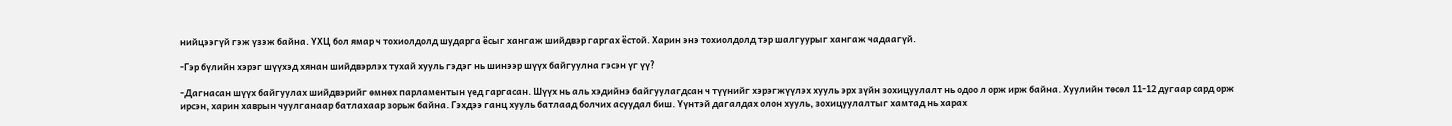нийцээгүй гэж үзэж байна. ҮХЦ бол ямар ч тохиолдолд шударга ёсыг хангаж шийдвэр гаргах ёстой. Харин энэ тохиолдолд тэр шалгуурыг хангаж чадаагүй.

-Гэр бүлийн хэрэг шүүхэд хянан шийдвэрлэх тухай хууль гэдэг нь шинээр шүүх байгуулна гэсэн үг үү?

-Дагнасан шүүх байгуулах шийдвэрийг өмнөх парламентын үед гаргасан. Шүүх нь аль хэдийнэ байгуулагдсан ч түүнийг хэрэгжүүлэх хууль эрх зүйн зохицуулалт нь одоо л орж ирж байна. Хуулийн төсөл 11-12 дугаар сард орж ирсэн, харин хаврын чуулганаар батлахаар зорьж байна. Гэхдээ ганц хууль батлаад болчих асуудал биш. Үүнтэй дагалдах олон хууль, зохицуулалтыг хамтад нь харах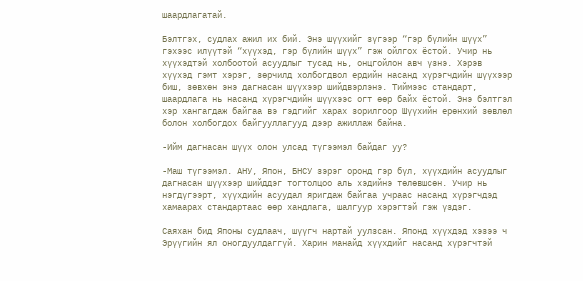шаардлагатай.

Бэлтгэх, судлах ажил их бий. Энэ шүүхийг зүгээр “гэр бүлийн шүүх” гэхээс илүүтэй “хүүхэд, гэр бүлийн шүүх” гэж ойлгох ёстой. Учир нь хүүхэдтэй холбоотой асуудлыг тусад нь, онцгойлон авч үзнэ. Хэрэв хүүхэд гэмт хэрэг, зөрчилд холбогдвол ердийн насанд хүрэгчдийн шүүхээр биш, зөвхөн энэ дагнасан шүүхээр шийдвэрлэнэ. Тиймээс стандарт, шаардлага нь насанд хүрэгчдийн шүүхээс огт өөр байх ёстой. Энэ бэлтгэл хэр хангагдаж байгаа вэ гэдгийг харах зорилгоор Шүүхийн ерөнхий зөвлөл болон холбогдох байгууллагууд дээр ажиллаж байна.

-Ийм дагнасан шүүх олон улсад түгээмэл байдаг уу?

-Маш түгээмэл. АНУ, Япон, БНСУ зэрэг оронд гэр бүл, хүүхдийн асуудлыг дагнасан шүүхээр шийддэг тогтолцоо аль хэдийнэ төлөвшсөн. Учир нь нэгдүгээрт, хүүхдийн асуудал яригдаж байгаа учраас насанд хүрэгчдэд хамаарах стандартаас өөр хандлага, шалгуур хэрэгтэй гэж үздэг.

Саяхан бид Японы судлаач, шүүгч нартай уулзсан. Японд хүүхдэд хэзээ ч Эрүүгийн ял оногдуулдаггүй. Харин манайд хүүхдийг насанд хүрэгчтэй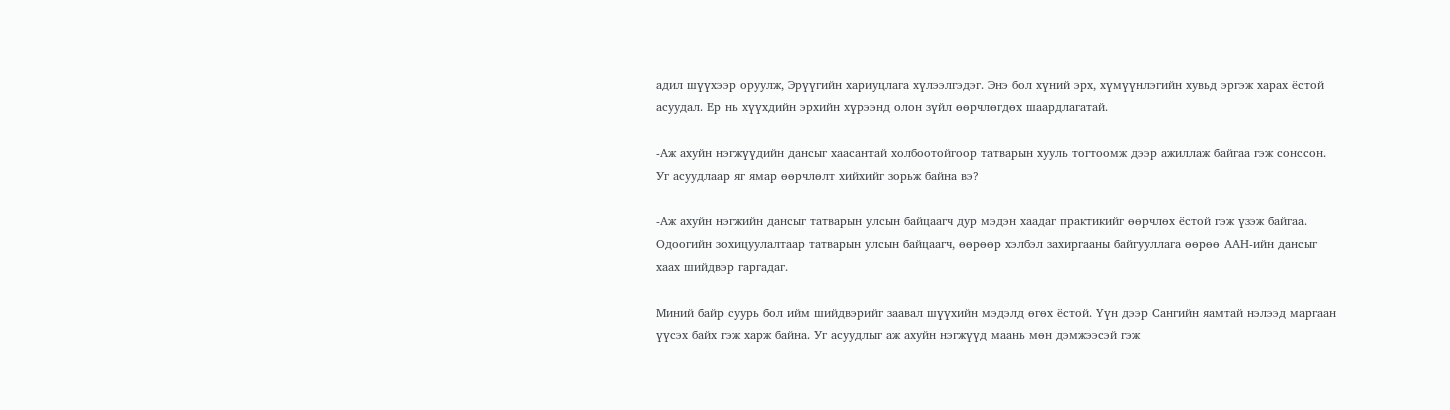адил шүүхээр оруулж, Эрүүгийн хариуцлага хүлээлгэдэг. Энэ бол хүний эрх, хүмүүнлэгийн хувьд эргэж харах ёстой асуудал. Ер нь хүүхдийн эрхийн хүрээнд олон зүйл өөрчлөгдөх шаардлагатай.

-Аж ахуйн нэгжүүдийн дансыг хаасантай холбоотойгоор татварын хууль тогтоомж дээр ажиллаж байгаа гэж сонссон. Уг асуудлаар яг ямар өөрчлөлт хийхийг зорьж байна вэ?

-Аж ахуйн нэгжийн дансыг татварын улсын байцаагч дур мэдэн хаадаг практикийг өөрчлөх ёстой гэж үзэж байгаа. Одоогийн зохицуулалтаар татварын улсын байцаагч, өөрөөр хэлбэл захиргааны байгууллага өөрөө ААН-ийн дансыг хаах шийдвэр гаргадаг.

Миний байр суурь бол ийм шийдвэрийг заавал шүүхийн мэдэлд өгөх ёстой. Үүн дээр Сангийн яамтай нэлээд маргаан үүсэх байх гэж харж байна. Уг асуудлыг аж ахуйн нэгжүүд маань мөн дэмжээсэй гэж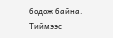бодож байна. Тиймээс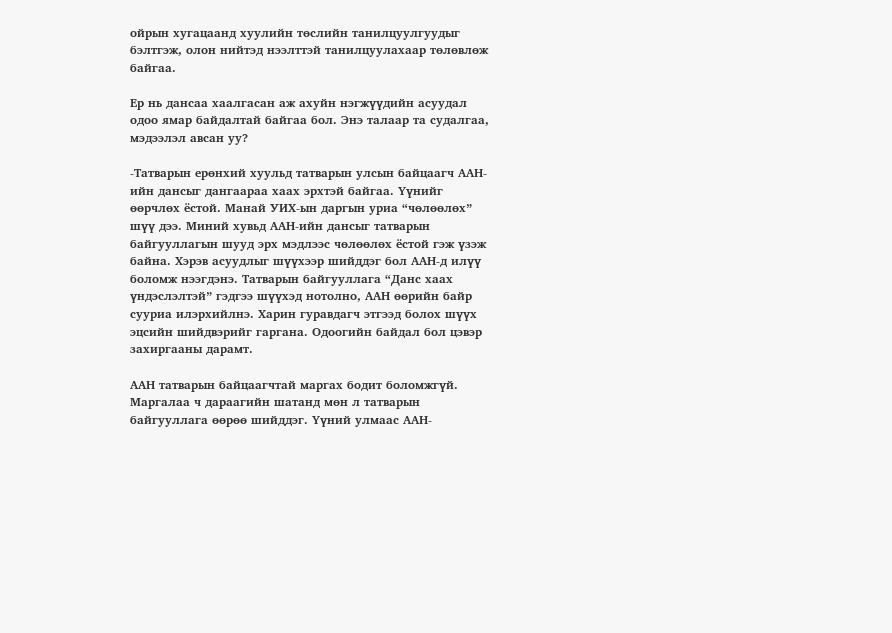ойрын хугацаанд хуулийн төслийн танилцуулгуудыг бэлтгэж, олон нийтэд нээлттэй танилцуулахаар төлөвлөж байгаа.

Ер нь дансаа хаалгасан аж ахуйн нэгжүүдийн асуудал одоо ямар байдалтай байгаа бол. Энэ талаар та судалгаа, мэдээлэл авсан уу?

-Татварын ерөнхий хуульд татварын улсын байцаагч ААН-ийн дансыг дангаараа хаах эрхтэй байгаа. Үүнийг өөрчлөх ёстой. Манай УИХ-ын даргын уриа “чөлөөлөх” шүү дээ. Миний хувьд ААН-ийн дансыг татварын байгууллагын шууд эрх мэдлээс чөлөөлөх ёстой гэж үзэж байна. Хэрэв асуудлыг шүүхээр шийддэг бол ААН-д илүү боломж нээгдэнэ. Татварын байгууллага “Данс хаах үндэслэлтэй” гэдгээ шүүхэд нотолно, ААН өөрийн байр сууриа илэрхийлнэ. Харин гуравдагч этгээд болох шүүх эцсийн шийдвэрийг гаргана. Одоогийн байдал бол цэвэр захиргааны дарамт.

ААН татварын байцаагчтай маргах бодит боломжгүй. Маргалаа ч дараагийн шатанд мөн л татварын байгууллага өөрөө шийддэг. Үүний улмаас ААН-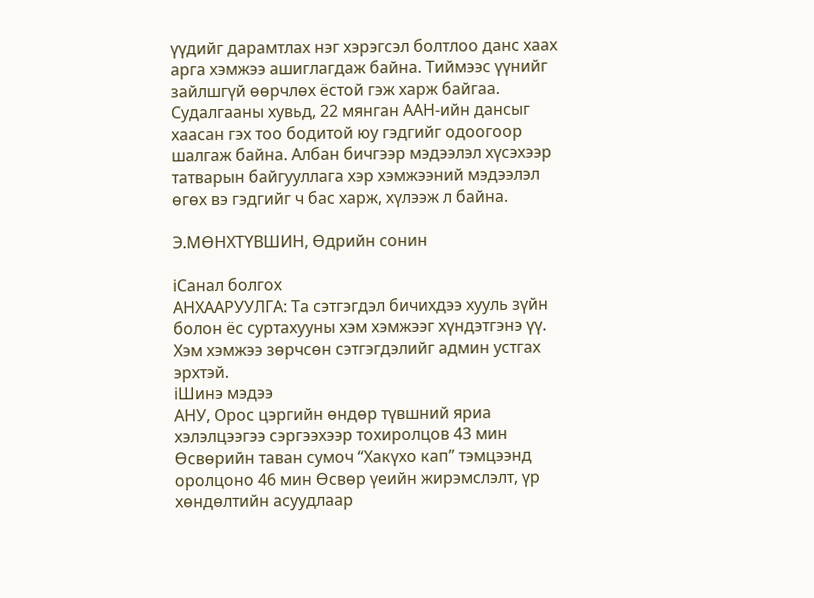үүдийг дарамтлах нэг хэрэгсэл болтлоо данс хаах арга хэмжээ ашиглагдаж байна. Тиймээс үүнийг зайлшгүй өөрчлөх ёстой гэж харж байгаа. Судалгааны хувьд, 22 мянган ААН-ийн дансыг хаасан гэх тоо бодитой юу гэдгийг одоогоор шалгаж байна. Албан бичгээр мэдээлэл хүсэхээр татварын байгууллага хэр хэмжээний мэдээлэл өгөх вэ гэдгийг ч бас харж, хүлээж л байна.

Э.МӨНХТҮВШИН, Өдрийн сонин

iСанал болгох
АНХААРУУЛГА: Та сэтгэгдэл бичихдээ хууль зүйн болон ёс суртахууны хэм хэмжээг хүндэтгэнэ үү. Хэм хэмжээ зөрчсөн сэтгэгдэлийг админ устгах эрхтэй.
iШинэ мэдээ
АНУ, Орос цэргийн өндөр түвшний яриа хэлэлцээгээ сэргээхээр тохиролцов 43 мин Өсвөрийн таван сумоч “Хакүхо кап” тэмцээнд оролцоно 46 мин Өсвөр үеийн жирэмслэлт, үр хөндөлтийн асуудлаар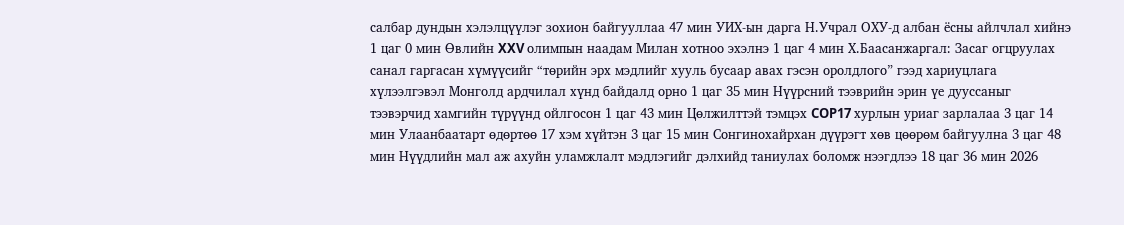салбар дундын хэлэлцүүлэг зохион байгууллаа 47 мин УИХ-ын дарга Н.Учрал ОХУ-д албан ёсны айлчлал хийнэ 1 цаг 0 мин Өвлийн XXV олимпын наадам Милан хотноо эхэлнэ 1 цаг 4 мин Х.Баасанжаргал: Засаг огцруулах санал гаргасан хүмүүсийг “төрийн эрх мэдлийг хууль бусаар авах гэсэн оролдлого” гээд хариуцлага хүлээлгэвэл Монголд ардчилал хүнд байдалд орно 1 цаг 35 мин Нүүрсний тээврийн эрин үе дууссаныг тээвэрчид хамгийн түрүүнд ойлгосон 1 цаг 43 мин Цөлжилттэй тэмцэх COP17 хурлын уриаг зарлалаа 3 цаг 14 мин Улаанбаатарт өдөртөө 17 хэм хүйтэн 3 цаг 15 мин Сонгинохайрхан дүүрэгт хөв цөөрөм байгуулна 3 цаг 48 мин Нүүдлийн мал аж ахуйн уламжлалт мэдлэгийг дэлхийд таниулах боломж нээгдлээ 18 цаг 36 мин 2026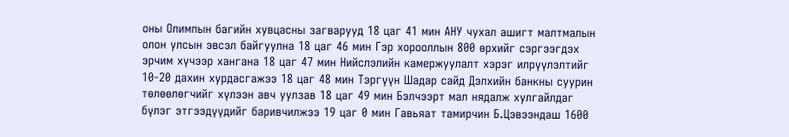оны Олимпын багийн хувцасны загварууд 18 цаг 41 мин АНУ чухал ашигт малтмалын олон улсын эвсэл байгуулна 18 цаг 46 мин Гэр хорооллын 800 өрхийг сэргээгдэх эрчим хүчээр хангана 18 цаг 47 мин Нийслэлийн камержуулалт хэрэг илрүүлэлтийг 10-20 дахин хурдасгажээ 18 цаг 48 мин Тэргүүн Шадар сайд Дэлхийн банкны суурин төлөөлөгчийг хүлээн авч уулзав 18 цаг 49 мин Бэлчээрт мал нядалж хулгайлдаг бүлэг этгээдүүдийг баривчилжээ 19 цаг 0 мин Гавьяат тамирчин Б.Цэвээндаш 1600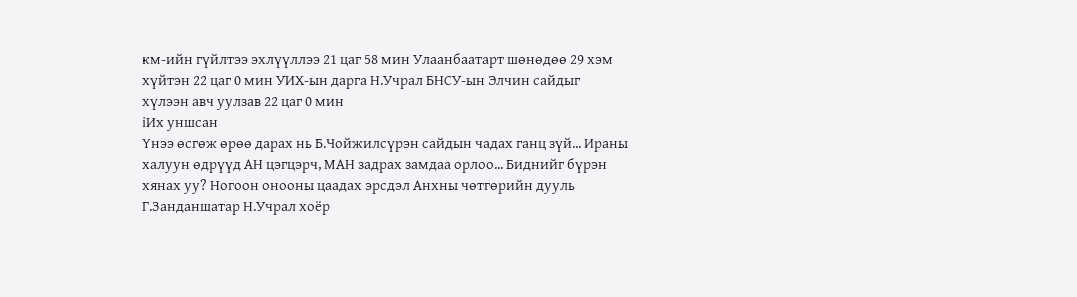км-ийн гүйлтээ эхлүүллээ 21 цаг 58 мин Улаанбаатарт шөнөдөө 29 хэм хүйтэн 22 цаг 0 мин УИХ-ын дарга Н.Учрал БНСУ-ын Элчин сайдыг хүлээн авч уулзав 22 цаг 0 мин
iИх уншсан
Үнээ өсгөж өрөө дарах нь Б.Чойжилсүрэн сайдын чадах ганц зүй... Ираны халуун өдрүүд АН цэгцэрч, МАН задрах замдаа орлоо... Биднийг бүрэн хянах уу? Ногоон онооны цаадах эрсдэл Анхны чөтгөрийн дууль Г.Занданшатар Н.Учрал хоёр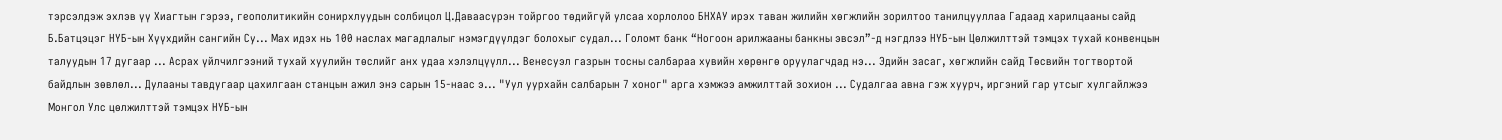тэрсэлдэж эхлэв үү Хиагтын гэрээ, геополитикийн сонирхлуудын солбицол Ц.Даваасүрэн тойргоо төдийгүй улсаа хорлолоо БНХАУ ирэх таван жилийн хөгжлийн зорилтоо танилцууллаа Гадаад харилцааны сайд Б.Батцэцэг НҮБ-ын Хүүхдийн сангийн Су... Мах идэх нь 100 наслах магадлалыг нэмэгдүүлдэг болохыг судал... Голомт банк “Ногоон арилжааны банкны эвсэл”-д нэгдлээ НҮБ-ын Цөлжилттэй тэмцэх тухай конвенцын талуудын 17 дугаар ... Асрах үйлчилгээний тухай хуулийн төслийг анх удаа хэлэлцүүлл... Венесуэл газрын тосны салбараа хувийн хөрөнгө оруулагчдад нэ... Эдийн засаг, хөгжлийн сайд Төсвийн тогтвортой байдлын зөвлөл... Дулааны тавдугаар цахилгаан станцын ажил энэ сарын 15-наас э... "Уул уурхайн салбарын 7 хоног" арга хэмжээ амжилттай зохион ... Судалгаа авна гэж хуурч, иргэний гар утсыг хулгайлжээ Монгол Улс цөлжилттэй тэмцэх НҮБ-ын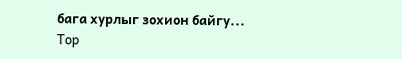бага хурлыг зохион байгу...
Top